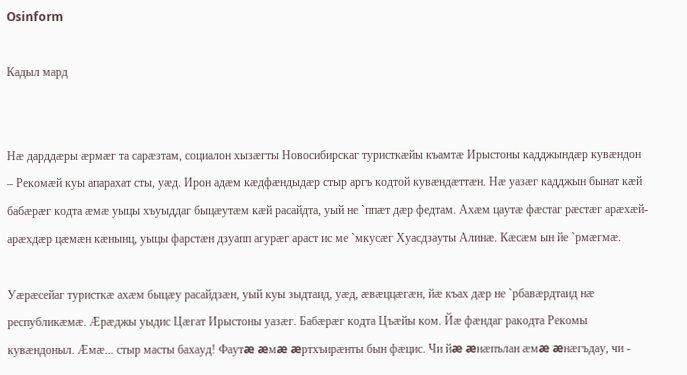Osinform

Кадыл мард


Нæ дарддæры æрмæг та сарæзтам, социалон хызæгты Новосибирскаг туристкæйы къамтæ Ирыстоны кадджындæр кувæндон – Рекомæй куы апарахат сты, уæд. Ирон адæм кæдфæндыдæр стыр аргъ кодтой кувæндæттæн. Нæ уазæг кадджын бынат кæй бабæрæг кодта æмæ уыцы хъуыддаг быцæутæм кæй расайдта, уый не `ппæт дæр федтам. Ахæм цаутæ фæстаг рæстæг арæхæй-арæхдæр цæмæн кæнынц, уыцы фарстæн дзуапп агурæг араст ис ме `мкусæг Хуасдзауты Алинæ. Кæсæм ын йе `рмæгмæ.

Уæрæсейаг туристкæ ахæм быцæу расайдзæн, уый куы зыдтаид, уæд, æвæццæгæн, йæ къах дæр не `рбавæрдтаид нæ республикæмæ. Æрæджы уыдис Цæгат Ирыстоны уазæг. Бабæрæг кодта Цъæйы ком. Йæ фæндаг ракодта Рекомы кувæндоныл. Æмæ... стыр масты бахауд! Фаутæ æмæ æртхъирæнты бын фæцис. Чи йæ æнæпълан æмæ æнæгъдау, чи -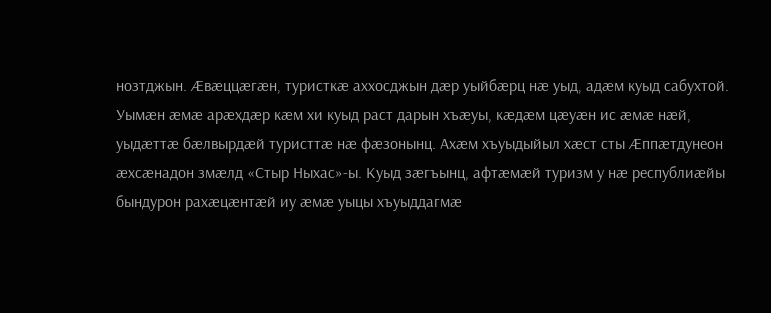нозтджын. Æвæццæгæн, туристкæ аххосджын дæр уыйбæрц нæ уыд, адæм куыд сабухтой. Уымæн æмæ арæхдæр кæм хи куыд раст дарын хъæуы, кæдæм цæуæн ис æмæ нæй, уыдæттæ бæлвырдæй туристтæ нæ фæзонынц. Ахæм хъуыдыйыл хæст сты Æппæтдунеон æхсæнадон змæлд «Стыр Ныхас»-ы. Куыд зæгъынц, афтæмæй туризм у нæ республиæйы бындурон рахæцæнтæй иу æмæ уыцы хъуыддагмæ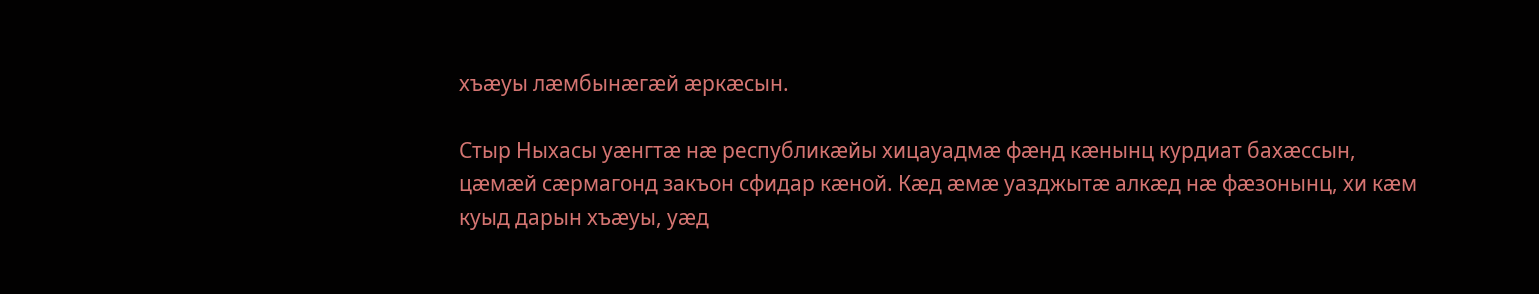хъæуы лæмбынæгæй æркæсын.

Стыр Ныхасы уæнгтæ нæ республикæйы хицауадмæ фæнд кæнынц курдиат бахæссын, цæмæй сæрмагонд закъон сфидар кæной. Кæд æмæ уазджытæ алкæд нæ фæзонынц, хи кæм куыд дарын хъæуы, уæд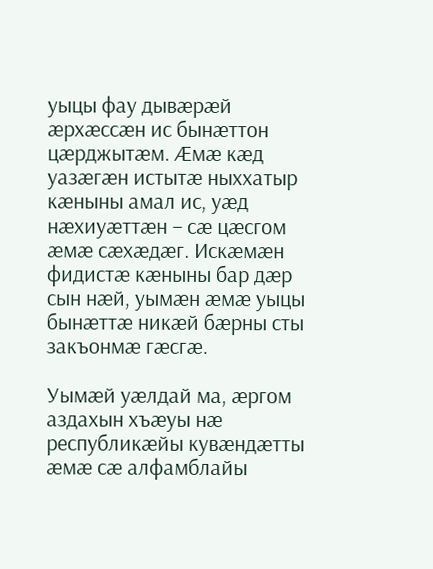уыцы фау дывæрæй æрхæссæн ис бынæттон цæрджытæм. Æмæ кæд уазæгæн истытæ ныххатыр кæныны амал ис, уæд нæхиуæттæн – сæ цæсгом æмæ сæхæдæг. Искæмæн фидистæ кæныны бар дæр сын нæй, уымæн æмæ уыцы бынæттæ никæй бæрны сты закъонмæ гæсгæ.

Уымæй уæлдай ма, æргом аздахын хъæуы нæ республикæйы кувæндæтты æмæ сæ алфамблайы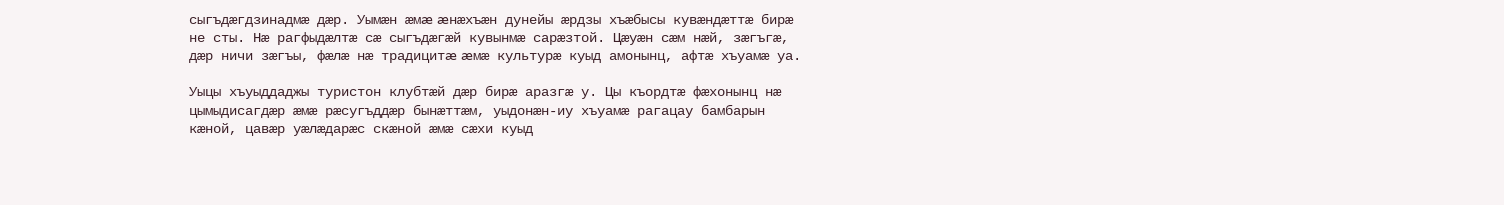сыгъдæгдзинадмæ дæр. Уымæн æмæ æнæхъæн дунейы æрдзы хъæбысы кувæндæттæ бирæ не сты. Нæ рагфыдæлтæ сæ сыгъдæгæй кувынмæ сарæзтой. Цæуæн сæм нæй, зæгъгæ, дæр ничи зæгъы, фæлæ нæ традицитæ æмæ культурæ куыд амонынц, афтæ хъуамæ уа.

Уыцы хъуыддаджы туристон клубтæй дæр бирæ аразгæ у. Цы къордтæ фæхонынц нæ цымыдисагдæр æмæ рæсугъддæр бынæттæм, уыдонæн-иу хъуамæ рагацау бамбарын кæной, цавæр уæлæдарæс скæной æмæ сæхи куыд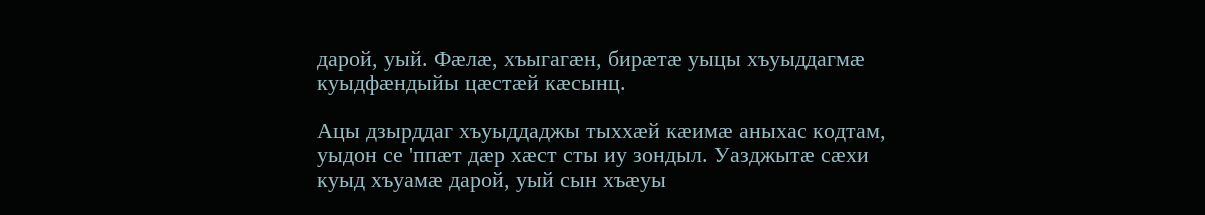дарой, уый. Фæлæ, хъыгагæн, бирæтæ уыцы хъуыддагмæ куыдфæндыйы цæстæй кæсынц.

Ацы дзырддаг хъуыддаджы тыххæй кæимæ аныхас кодтам, уыдон се 'ппæт дæр хæст сты иу зондыл. Уазджытæ сæхи куыд хъуамæ дарой, уый сын хъæуы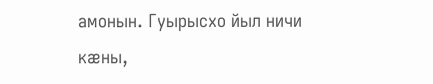амонын. Гуырысхо йыл ничи кæны,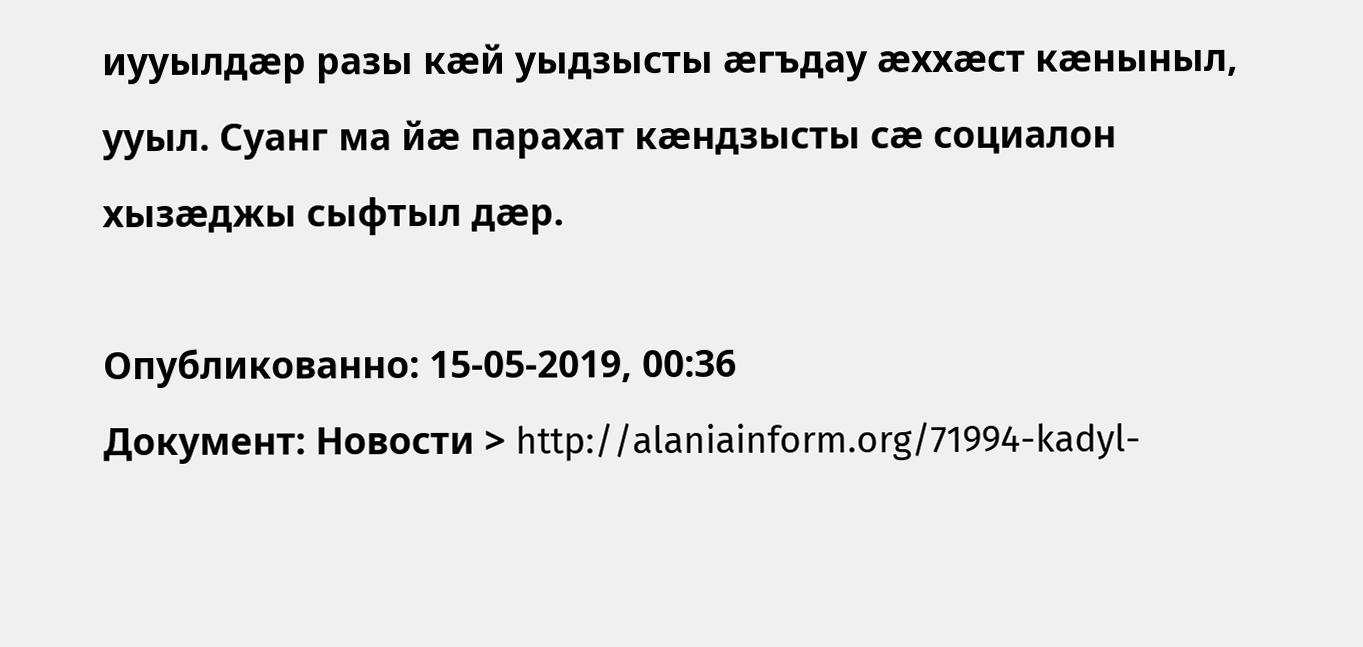иууылдæр разы кæй уыдзысты æгъдау æххæст кæныныл, ууыл. Суанг ма йæ парахат кæндзысты сæ социалон хызæджы сыфтыл дæр.

Опубликованно: 15-05-2019, 00:36
Документ: Новости > http://alaniainform.org/71994-kadyl-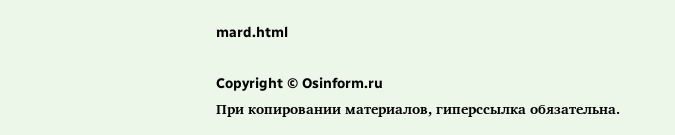mard.html

Copyright © Osinform.ru
При копировании материалов, гиперссылка обязательна.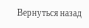Вернуться назад